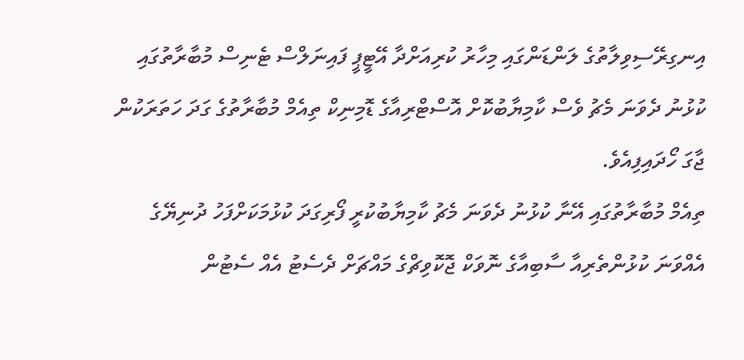އިނގިރޭސިވިލާތުގެ ލަންޑަންގައި މިހާރު ކުރިއަށްދާ އޭޓީޕީ ފައިނަލްސް ޓެނިސް މުބާރާތުގައި ކުޅުނު ދެވަނަ މެޗު ވެސް ކާމިޔާބުކޮށް އޮސްޓްރިއާގެ ޑޮމިނިކް ތިއެމް މުބާރާތުގެ ގަދަ ހަތަރަކުން ޖާގަ ހޯދައިފިއެވެ.
ތިއެމް މުބާރާތުގައި އޭނާ ކުޅުނު ދެވަނަ މެޗު ކާމިޔާބުކުރީ ފޯރިގަދަ ކުޅުމަކަށްފަހު ދުނިޔޭގެ އެއްވަނަ ކުޅުންތެރިއާ ސާބިއާގެ ނޮވަކް ޖޮކޮވިޗްގެ މައްޗަށް ދެސެޓު އެއް ސެޓުން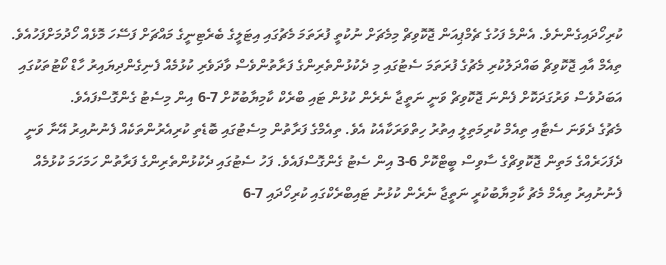ކުރިހޯދައިގެންނެވެ. އެންމެ ފަހުގެ ޗެމްޕިއަން ޖޮކޮވިޗް މިމެޗަށް ނުކުތީ ފުރަތަމަ މެޗުގައި އިޓަލީގެ ބެރެޓިނީގެ މައްޗަށް ފަސޭހަ މޮޅެއް ހޯދުމަށްފަހުއެވެ.
ތިއެމް އާއި ޖޮކޮވިޗް ބައްދަލުކުރި މެޗުގެ ފުރަތަމަ ސެޓުގައި މި ދެކުޅުންތެރިންގެ ފަރާތުންވެސް ވާދަވެރި ކުޅުމެއް ފެނިގެންދިޔައިރު ހާޑް ކޯޓުތަކުގައި އަބަދުވެސް ވަރުގަދަކޮށް ފެންނަ ޖޮކޮވިޗް ވަނީ ނަތީޖާ ނެރެން ކުޅުން ޓައި ބްރެކް ކާމިޔާބުކޮށް 7-6 އިން މިސެޓު ގެންގޮސްފައެވެ.
މެޗުގެ ދެވަނަ ސެޓާއި ތިއެމް ކުރިމަތިލީ އިތުރު ހިތްވަރަކާއެކު އެވެ. ތިއެމްގެ ފަރާތުން މިސެޓުގައި ބޮޑެތި ކުރިއެރުންތަކެއް ފެނުނުއިރު އޭނާ ވަނީ ދެފަހަރެއްގެ މަތިން ޖޮކޮވިޗްގެ ސާވިސް ބީޓްކޮށް 6-3 އިން ސެޓު ގެންގޮސްފައެވެ. ފަހު ސެޓުގައި ދެކުޅުންތެރިންގެ ފަރާތުން ހަމަހަމަ ކުޅުމެއް ފެނުނުއިރު ތިއެމް މެޗު ކާމިޔާބުކުރީ ނަތީޖާ ނެރެން ކުޅުނު ޓައިބްރެކްގައި ކުރިހޯދައި 7-6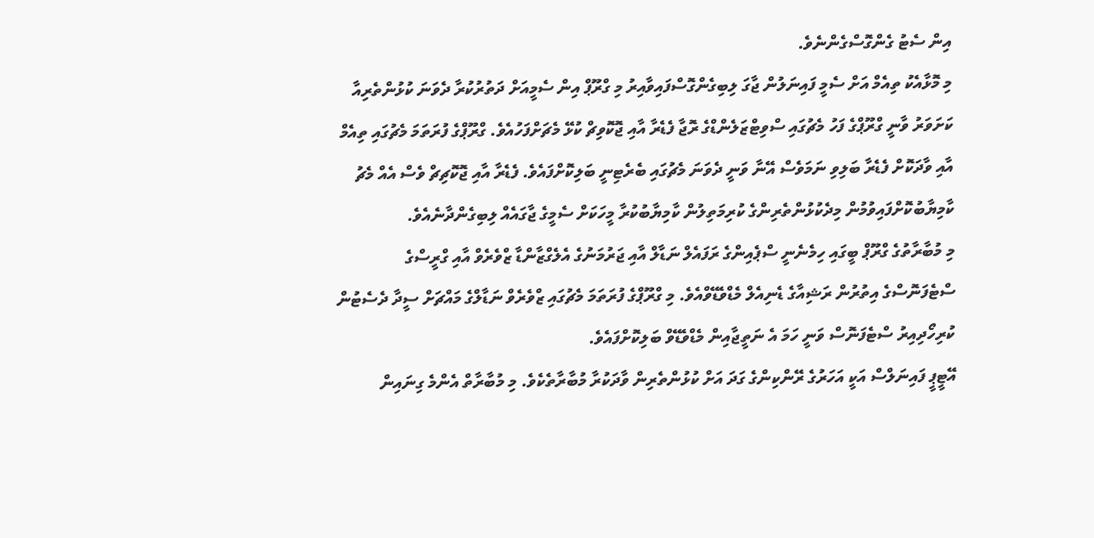އިން ސެޓު ގެންގޮސްގެންނެވެ.
މި މޮޅާއެކު ތިއެމް އަށް ސެމީ ފައިނަލުން ޖާގަ ލިބިގެންގޮސްފައިވާއިރު މި ގްރޫޕް އިން ސެމީއަށް ދަތުރުކުރާ ދެވަނަ ކުޅުންތެރިއާ ކަށަވަރު ވާނީ ގްރޫޕްގެ ފަހު މެޗުގައި ސްވިޓްޒަލެންޑްގެ ރޮޖާ ފެޑެރާ އާއި ޖޮކޮވިޗް ކުޅޭ މެޗަށްފަހުއެވެ. ގްރޫޕްގެ ފުރަތަމަ މެޗުގައި ތިއެމް އާއި ވާދަކޮށް ފެޑެރާ ބަލިވި ނަމަވެސް އޭނާ ވަނީ ދެވަނަ މެޗުގައި ބެރެޓިނީ ބަލިކޮށްފައެވެ. ފެޑެރާ އާއި ޖޮކޮޗިޗް ވެސް އެއް މެޗު ކާމިޔާބުކޮށްފައިވުމުން މިދެކުޅުންތެރިންގެ ކުރިމަތިލުން ކާމިޔާބުކުރާ މީހަކަށް ސެމީގެ ޖާގައެއް ލިބިގެންދާނެއެވެ.
މި މުބާރާތުގެ ގްރޫޕް ބީގައި ހިމެނެނީ ސްޕެއިންގެ ރަފައެލް ނަޑާލް އާއި ޖަރުމަނުގެ އެލެގްޒާންޑާ ޒްވެރެވް އާއި ގްރީސްގެ ސްޓެފަނޮސްގެ އިތުރުން ރަޝިއާގެ ޑެނިއެލް މެޑްވެޑޭވްއެވެ. މި ގްރޫޕްގެ ފުރަތަމަ މެޗުގައި ޒްވެރެވް ނަޑާލްގެ މައްޗަށް ސީދާ ދެސެޓުން ކުރިހޯދިއިރު ސްޓެފަނޮސް ވަނީ ހަމަ އެ ނަތީޖާއިން މެޑްވެޑޭވް ބަލިކޮށްފައެވެ.
އޭޓީޕީ ފައިނަލްސް އަކީ އަހަރުގެ ރޭންކިންގެ ގަދަ އަށް ކުޅުންތެރިން ވާދަކުރާ މުބާރާތެކެވެ. މި މުބާރާތް އެންމެ ގިނައިން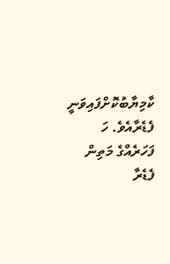ކާމިޔާބުކޮށްފައިވަނީ ފެޑެރާއެވެ. ހަ ފަހަރެއްގެ މަތިން ފެޑެރާ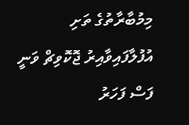މިމުބާރާތުގެ ތަށި އުފުލާފައިވާއިރު ޖޮކޮވިޗް ވަނީ ފަސް ފަހަރު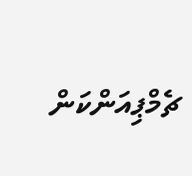ޗެމްޕިއަންކަން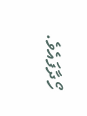ހޯދާފައެވެ.